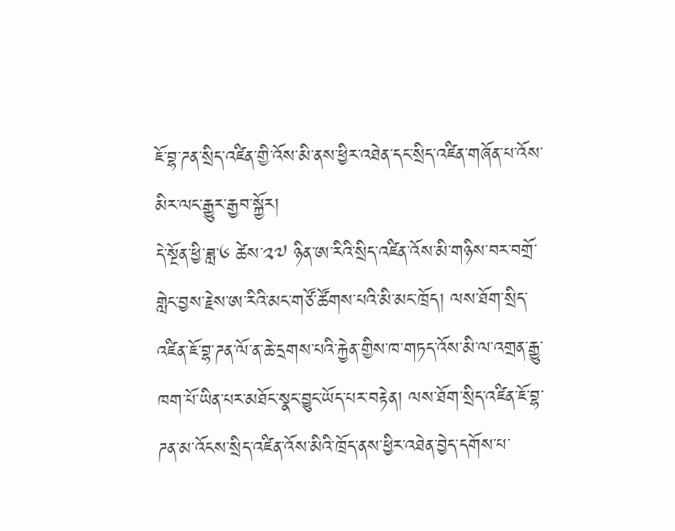ཇོ་བྷ་ཌན་སྲིད་འཛིན་གྱི་འོས་མི་ནས་ཕྱིར་འཐེན་དང་སྲིད་འཛིན་གཞོན་པ་འོས་མིར་ལང་རྒྱུར་རྒྱབ་སྐྱོར།
དེ་སྔོན་ཕྱི་ཟླ་༦ ཚེས་༢༧ ཉིན་ཨ་རིའི་སྲིད་འཛིན་འོས་མི་གཉིས་བར་བགྲོ་གླེང་བྱས་རྗེས་ཨ་རིའི་མང་གཙོ་ཚོགས་པའི་མི་མང་ཁྲོད། ལས་ཐོག་སྲིད་འཛིན་ཇོ་བྷ་ཌན་ལོ་ན་ཆེ་དྲགས་པའི་རྐྱེན་གྱིས་ཁ་གཏད་འོས་མི་ལ་འགྲན་རྒྱུ་ཁག་པོ་ཡིན་པར་མཐོང་སྣང་བྱུང་ཡོད་པར་བརྟེན། ལས་ཐོག་སྲིད་འཛིན་ཇོ་བྷ་ཌན་མ་འོངས་སྲིད་འཛིན་འོས་མིའི་ཁྲོད་ནས་ཕྱིར་འཐེན་བྱེད་དགོས་པ་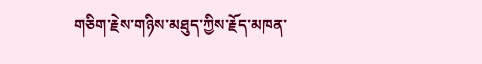གཅིག་རྗེས་གཉིས་མཐུད་ཀྱིས་རྗོད་མཁན་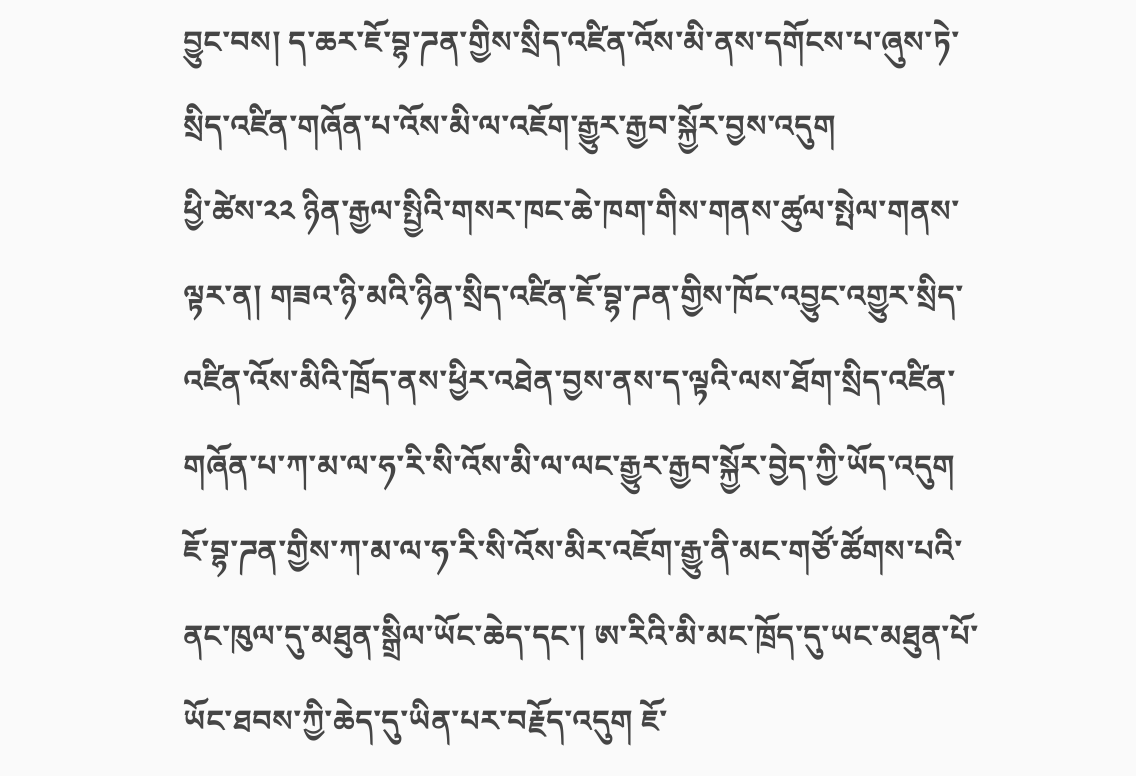བྱུང་བས། ད་ཆར་ཇོ་བྷ་ཌན་གྱིས་སྲིད་འཛིན་འོས་མི་ནས་དགོངས་པ་ཞུས་ཏེ་སྲིད་འཛིན་གཞོན་པ་འོས་མི་ལ་འཇོག་རྒྱུར་རྒྱབ་སྐྱོར་བྱས་འདུག
ཕྱི་ཚེས་༢༢ ཉིན་རྒྱལ་སྤྱིའི་གསར་ཁང་ཆེ་ཁག་གིས་གནས་ཚུལ་སྤེལ་གནས་ལྟར་ན། གཟའ་ཉི་མའི་ཉིན་སྲིད་འཛིན་ཇོ་བྷ་ཌན་གྱིས་ཁོང་འབྱུང་འགྱུར་སྲིད་འཛིན་འོས་མིའི་ཁྲོད་ནས་ཕྱིར་འཐེན་བྱས་ནས་ད་ལྟའི་ལས་ཐོག་སྲིད་འཛིན་གཞོན་པ་ཀ་མ་ལ་ཧ་རི་སི་འོས་མི་ལ་ལང་རྒྱུར་རྒྱབ་སྐྱོར་བྱེད་ཀྱི་ཡོད་འདུག ཇོ་བྷ་ཌན་གྱིས་ཀ་མ་ལ་ཧ་རི་སི་འོས་མིར་འཇོག་རྒྱུ་ནི་མང་གཙོ་ཚོགས་པའི་ནང་ཁུལ་དུ་མཐུན་སྒྲིལ་ཡོང་ཆེད་དང་། ཨ་རིའི་མི་མང་ཁྲོད་དུ་ཡང་མཐུན་པོ་ཡོང་ཐབས་ཀྱི་ཆེད་དུ་ཡིན་པར་བརྗོད་འདུག ཇོ་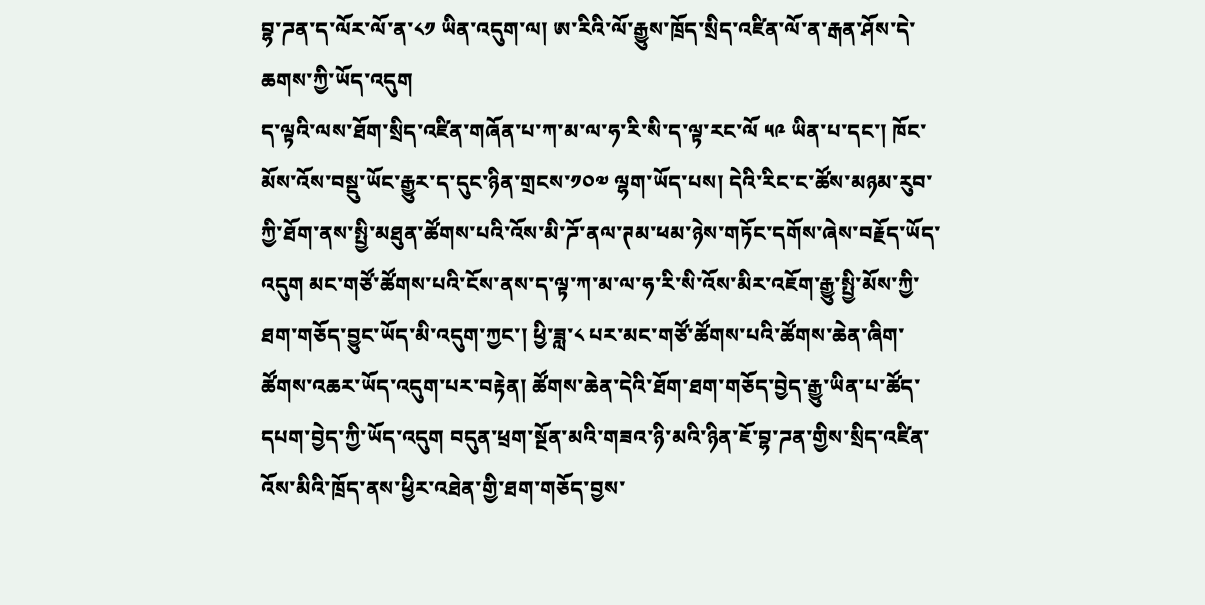བྷ་ཌན་ད་ལོར་ལོ་ན་༨༡ ཡིན་འདུག་ལ། ཨ་རིའི་ལོ་རྒྱུས་ཁྲོད་སྲིད་འཛིན་ལོ་ན་རྒན་ཤོས་དེ་ཆགས་ཀྱི་ཡོད་འདུག
ད་ལྟའི་ལས་ཐོག་སྲིད་འཛིན་གཞོན་པ་ཀ་མ་ལ་ཧ་རི་སི་ད་ལྟ་རང་ལོ ༥༩ ཡིན་པ་དང་། ཁོང་མོས་འོས་བསྡུ་ཡོང་རྒྱུར་ད་དུང་ཉིན་གྲངས་༡༠༧ ལྷག་ཡོད་པས། དེའི་རིང་ང་ཚོས་མཉམ་རུབ་ཀྱི་ཐོག་ནས་སྤྱི་མཐུན་ཚོགས་པའི་འོས་མི་ཌོ་ནལ་ཊམ་ཕམ་ཉེས་གཏོང་དགོས་ཞེས་བརྗོད་ཡོད་འདུག མང་གཙོ་ཚོགས་པའི་ངོས་ནས་ད་ལྟ་ཀ་མ་ལ་ཧ་རི་སི་འོས་མིར་འཇོག་རྒྱུ་སྤྱི་མོས་ཀྱི་ཐག་གཅོད་བྱུང་ཡོད་མི་འདུག་ཀྱང་། ཕྱི་ཟླ་༨ པར་མང་གཙོ་ཚོགས་པའི་ཚོགས་ཆེན་ཞིག་ཚོགས་འཆར་ཡོད་འདུག་པར་བརྟེན། ཚོགས་ཆེན་དེའི་ཐོག་ཐག་གཅོད་བྱེད་རྒྱུ་ཡིན་པ་ཚོད་དཔག་བྱེད་ཀྱི་ཡོད་འདུག བདུན་ཕྲག་སྔོན་མའི་གཟའ་ཉི་མའི་ཉིན་ཇོ་བྷ་ཌན་གྱིས་སྲིད་འཛིན་འོས་མིའི་ཁྲོད་ནས་ཕྱིར་འཐེན་གྱི་ཐག་གཅོད་བྱས་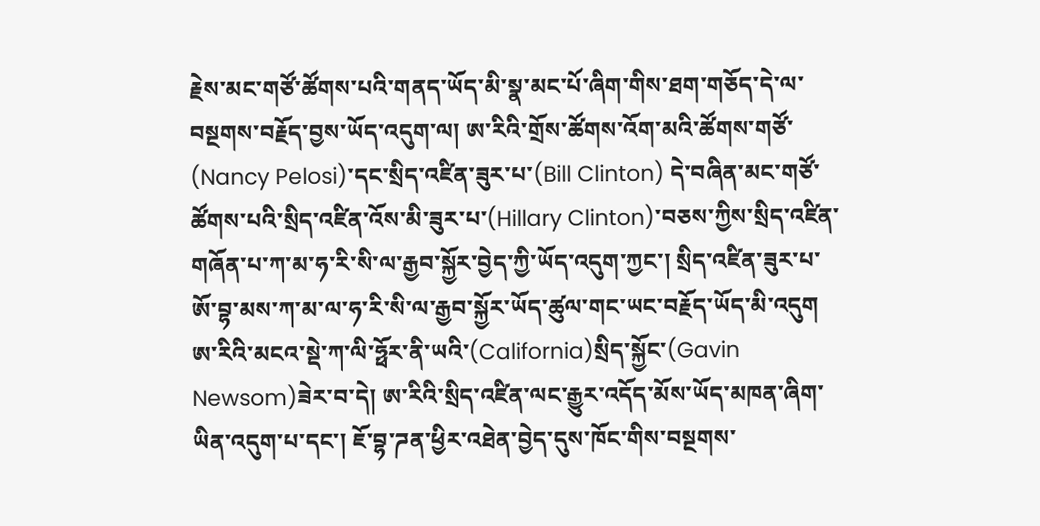རྗེས་མང་གཙོ་ཚོགས་པའི་གནད་ཡོད་མི་སྣ་མང་པོ་ཞིག་གིས་ཐག་གཅོད་དེ་ལ་བསྔགས་བརྗོད་བྱས་ཡོད་འདུག་ལ། ཨ་རིའི་གྲོས་ཚོགས་འོག་མའི་ཚོགས་གཙོ་ (Nancy Pelosi)་དང་སྲིད་འཛིན་ཟུར་པ་(Bill Clinton) དེ་བཞིན་མང་གཙོ་ཚོགས་པའི་སྲིད་འཛིན་འོས་མི་ཟུར་པ་(Hillary Clinton)་བཅས་ཀྱིས་སྲིད་འཛིན་གཞོན་པ་ཀ་མ་ཧ་རི་སི་ལ་རྒྱབ་སྐྱོར་བྱེད་ཀྱི་ཡོད་འདུག་ཀྱང་། སྲིད་འཛིན་ཟུར་པ་ཨོ་བྷ་མས་ཀ་མ་ལ་ཧ་རི་སི་ལ་རྒྱབ་སྐྱོར་ཡོད་ཚུལ་གང་ཡང་བརྗོད་ཡོད་མི་འདུག
ཨ་རིའི་མངའ་སྡེ་ཀ་ལི་ཧྥོར་ནི་ཡའི་(California)སྲིད་སྐྱོང་(Gavin Newsom)ཟེར་བ་དེ། ཨ་རིའི་སྲིད་འཛིན་ལང་རྒྱུར་འདོད་མོས་ཡོད་མཁན་ཞིག་ཡིན་འདུག་པ་དང་། ཇོ་བྷ་ཌན་ཕྱིར་འཐེན་བྱེད་དུས་ཁོང་གིས་བསྔགས་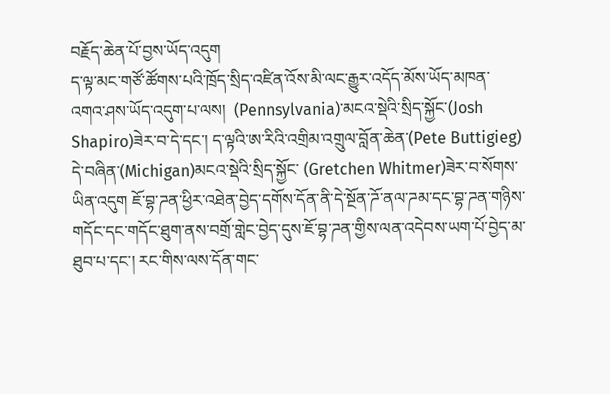བརྗོད་ཆེན་པོ་བྱས་ཡོད་འདུག
ད་ལྟ་མང་གཙོ་ཚོགས་པའི་ཁྲོད་སྲིད་འཛིན་འོས་མི་ལང་རྒྱུར་འདོད་མོས་ཡོད་མཁན་འགའ་ཤས་ཡོད་འདུག་པ་ལས།  (Pennsylvania)་མངའ་སྡེའི་སྲིད་སྐྱོང་(Josh Shapiro)ཟེར་བ་དེ་དང་། ད་ལྟའི་ཨ་རིའི་འགྲིམ་འགྲུལ་བློན་ཆེན་(Pete Buttigieg) དེ་བཞིན་(Michigan)མངའ་སྡེའི་སྲིད་སྐྱོང་ (Gretchen Whitmer)ཟེར་བ་སོགས་ཡིན་འདུག ཇོ་བྷ་ཌན་ཕྱིར་འཐེན་བྱེད་དགོས་དོན་ནི་དེ་སྔོན་ཌོ་ནལ་ཌམ་དང་བྷ་ཌན་གཉིས་གདོང་དང་གདོང་ཐུག་ནས་བགྲོ་གླེང་བྱེད་དུས་ཇོ་བྷ་ཌན་གྱིས་ལན་འདེབས་ཡག་པོ་བྱེད་མ་ཐུབ་པ་དང་། རང་གིས་ལས་དོན་གང་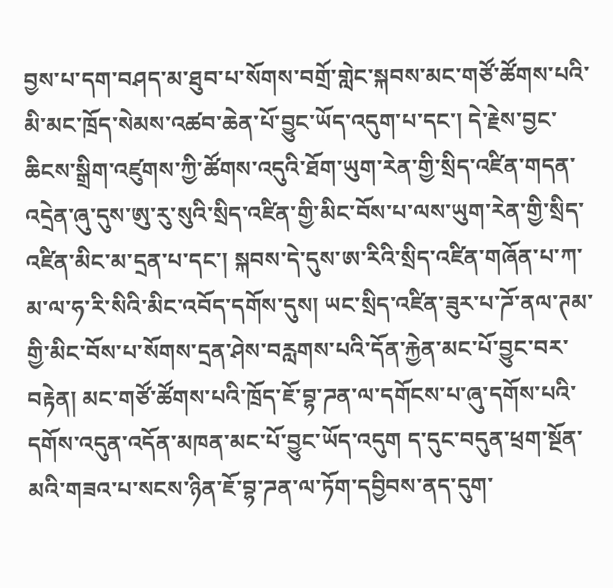བྱས་པ་དག་བཤད་མ་ཐུབ་པ་སོགས་བགྲོ་གླེང་སྐབས་མང་གཙོ་ཚོགས་པའི་མི་མང་ཁྲོད་སེམས་འཚབ་ཆེན་པོ་བྱུང་ཡོད་འདུག་པ་དང་། དེ་རྗེས་བྱང་ཆིངས་སྒྲིག་འཛུགས་ཀྱི་ཚོགས་འདུའི་ཐོག་ཡུག་རེན་གྱི་སྲིད་འཛིན་གདན་འདྲེན་ཞུ་དུས་ཨུ་རུ་སུའི་སྲིད་འཛིན་གྱི་མིང་བོས་པ་ལས་ཡུག་རེན་གྱི་སྲིད་འཛིན་མིང་མ་དྲན་པ་དང་། སྐབས་དེ་དུས་ཨ་རིའི་སྲིད་འཛིན་གཞོན་པ་ཀ་མ་ལ་ཧ་རི་སིའི་མིང་འབོད་དགོས་དུས། ཡང་སྲིད་འཛིན་ཟུར་པ་ཌོ་ནལ་ཊམ་གྱི་མིང་བོས་པ་སོགས་དྲན་ཤེས་བརླགས་པའི་དོན་རྐྱེན་མང་པོ་བྱུང་བར་བརྟེན། མང་གཙོ་ཚོགས་པའི་ཁྲོད་ཇོ་བྷ་ཌན་ལ་དགོངས་པ་ཞུ་དགོས་པའི་དགོས་འདུན་འདོན་མཁན་མང་པོ་བྱུང་ཡོད་འདུག ད་དུང་བདུན་ཕྲག་སྔོན་མའི་གཟའ་པ་སངས་ཉིན་ཇོ་བྷ་ཌན་ལ་ཏོག་དབྱིབས་ནད་དུག་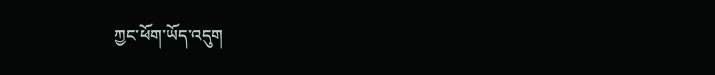ཀྱང་ཕོག་ཡོད་འདུག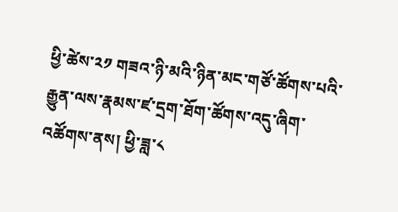ཕྱི་ཚེས་༢༡ གཟའ་ཉི་མའི་ཉིན་མང་གཙོ་ཚོགས་པའི་རྒྱུན་ལས་རྣམས་ཛ་དྲག་ཐོག་ཚོགས་འདུ་ཞིག་འཚོགས་ནས། ཕྱི་ཟླ་༨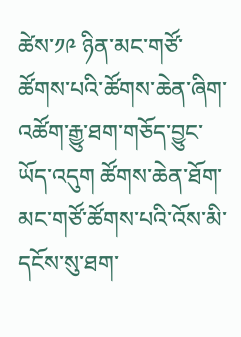ཚེས་༡༩ ཉིན་མང་གཙོ་ཚོགས་པའི་ཚོགས་ཆེན་ཞིག་འཚོག་རྒྱུ་ཐག་གཅོད་བྱུང་ཡོད་འདུག ཚོགས་ཆེན་ཐོག་མང་གཙོ་ཚོགས་པའི་འོས་མི་དངོས་སུ་ཐག་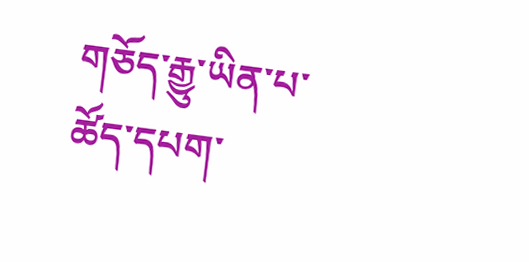གཅོད་རྒྱུ་ཡིན་པ་ཚོད་དཔག་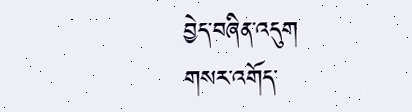བྱེད་བཞིན་འདུག
གསར་འགོད་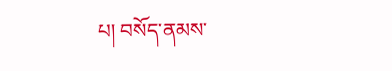པ། བསོད་ནམས་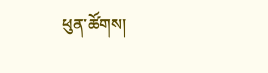ཕུན་ཚོགས།